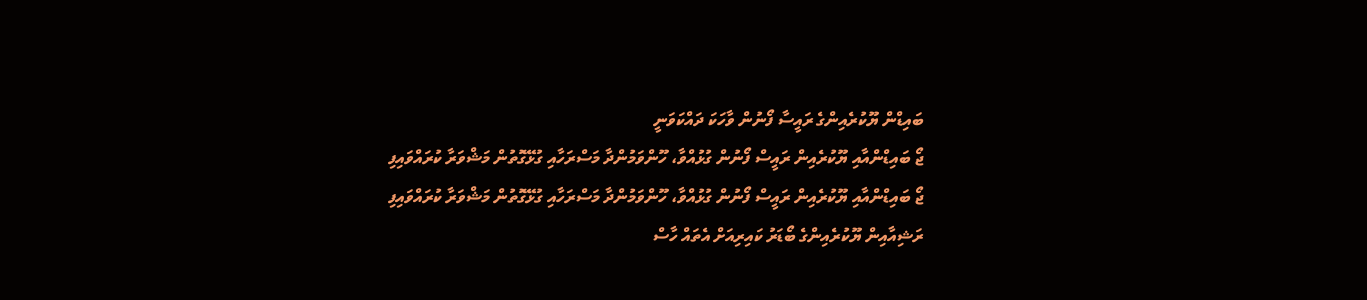ބައިޑްން ޔޫކުރެއިންގެ ރައީސާ ފޯނުން ވާހަކަ ދައްކަވަނީ
ޖޯ ބައިޑްންއާއި ޔޫކުރެއިން ރައީސް ފޯނުން ގުޅުއްވާ، ހޫންވަމުންދާ މަސްރަހާއި ގުޅޭގޮތުން މަޝްވަރާ ކުރައްވައިފި
ޖޯ ބައިޑްންއާއި ޔޫކުރެއިން ރައީސް ފޯނުން ގުޅުއްވާ، ހޫންވަމުންދާ މަސްރަހާއި ގުޅޭގޮތުން މަޝްވަރާ ކުރައްވައިފި
ރަޝިއާއިން ޔޫކުރެއިންގެ ބޯޑަރު ކައިރިއަށް އެތައް ހާސް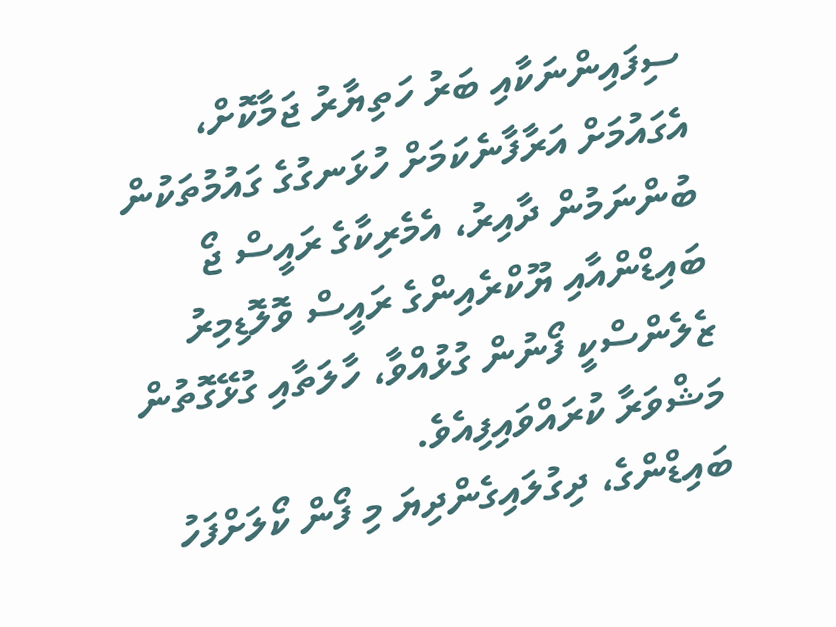ސިފައިންނަކާއި ބަރު ހަތިޔާރު ޖަމާކޮށް، އެގައުމަށް އަރާފާނެކަމަށް ހުޅަނގުގެ ގައުމުތަކުން ބުންނަމުން ދާއިރު، އެމެރިކާގެ ރައީސް ޖޯ ބައިޑްންއާއި ޔޫކްރެއިންގެ ރައީސް ވޮލޮޑިމިރު ޒެލެންސްކީ ފޯނުން ގުޅުއްވާ، ހާލަތާއި ގުޅޭގޮތުން މަޝްވަރާ ކުރައްވައިފިއެވެ.
ބައިޑްންގެ، ދިގުލައިގެންދިޔަ މި ފޯން ކޯލަށްފަހު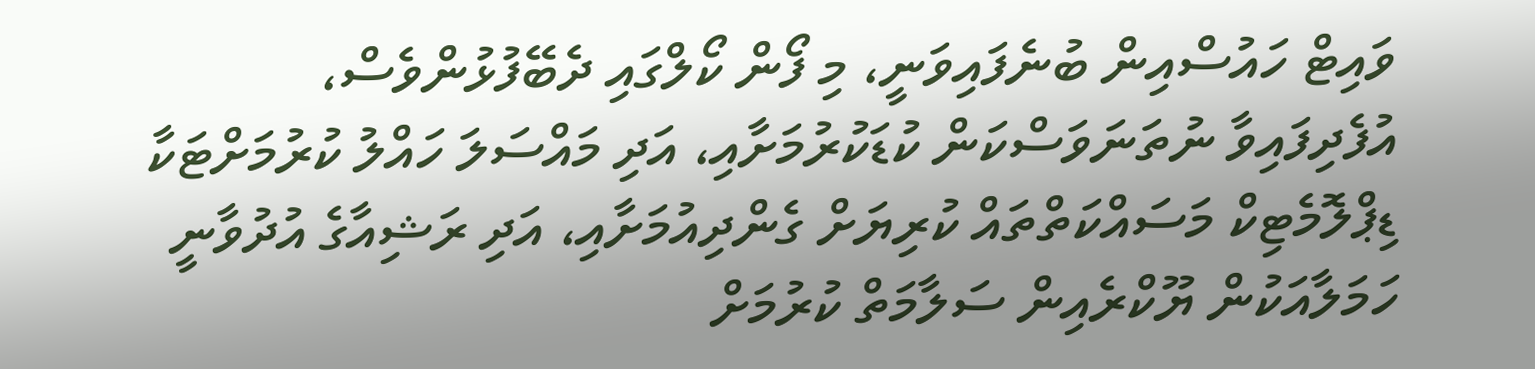ވައިޓް ހައުސްއިން ބުނެފައިވަނީ، މި ފޯން ކޯލްގައި ދެބޭފުޅުންވެސް، އުފެދިފައިވާ ނުތަނަވަސްކަން ކުޑަކުރުމަށާއި، އަދި މައްސަލަ ހައްލު ކުރުމަށްޓަކާ ޑިޕްލޮމެޓިކް މަސައްކަތްތައް ކުރިޔަށް ގެންދިއުމަށާއި، އަދި ރަޝިއާގެ އުދުވާނީ ހަމަލާއަކުން ޔޫކްރެއިން ސަލާމަތް ކުރުމަށް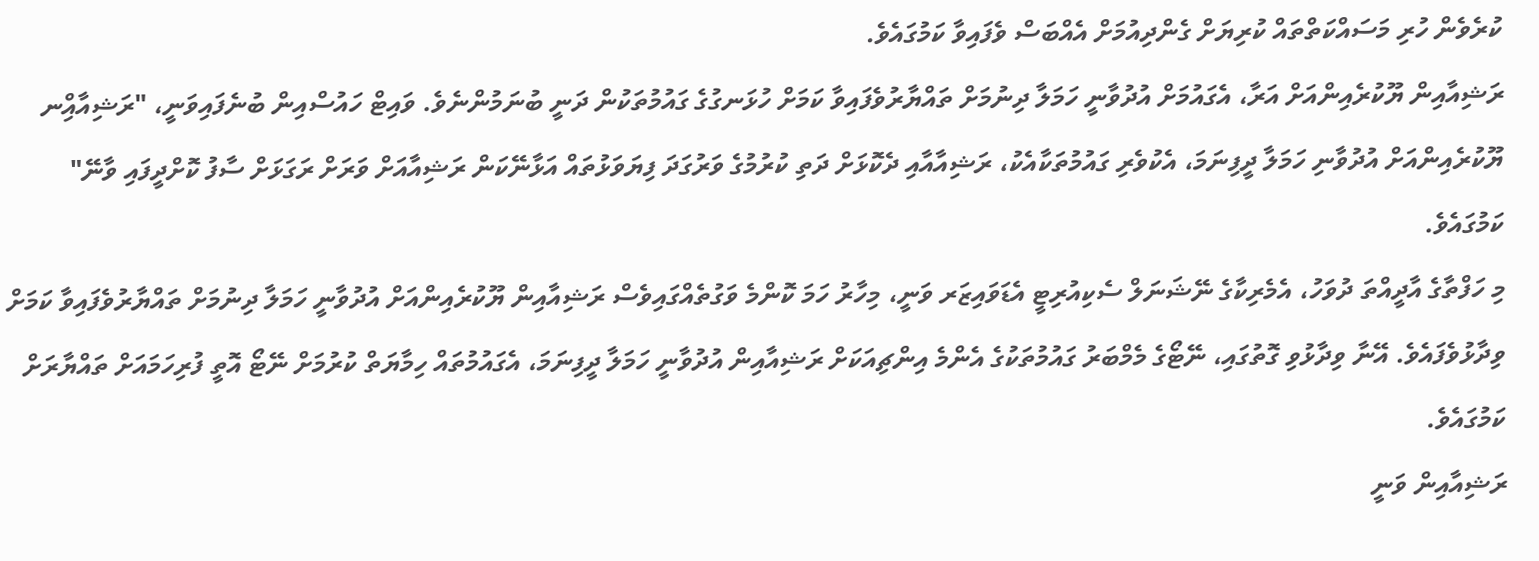ކުރެވެން ހުރި މަސައްކަތްތައް ކުރިޔަށް ގެންދިއުމަށް އެއްބަސް ވެފައިވާ ކަމުގައެވެ.
ރަޝިއާއިން ޔޫކުރެއިންއަށް އަރާ، އެގައުމަށް އުދުވާނީ ހަމަލާ ދިނުމަށް ތައްޔާރުވެފައިވާ ކަމަށް ހުޅަނގުގެ ގައުމުތަކުން ދަނީ ބުނަމުންނެވެ. ވައިޓް ހައުސްއިން ބުނެފައިވަނީ، "ރަޝިއާއިްނ ޔޫކުރެއިންއަށް އުދުވާނި ހަމަލާ ދީފިނަމަ، އެކުވެރި ގައުމުތަކާއެކު، ރަޝިއާއާއި ދެކޮޅަށް ދަތި ކުރުމުގެ ވަރުގަދަ ފިޔަވަޅުތައް އަޅާނޭކަން ރަޝިއާއަށް ވަރަށް ރަގަޅަށް ސާފު ކޮށްދީފައި ވާނޭ" ކަމުގައެވެ.
މި ހަފްތާގެ އާދީއްތަ ދުވަހު، އެމެރިކާގެ ނޭޝަނަލް ސެކިއުރިޓީ އެޑަވައިޒަރ ވަނީ، މިހާރު ހަމަ ކޮންމެ ވަގުތެއްގައިވެސް ރަޝިއާއިން ޔޫކުރެއިންއަށް އުދުވާނީ ހަމަލާ ދިނުމަށް ތައްޔާރުވެފައިވާ ކަމަށް ވިދާޅުވެފައެވެ. އޭނާ ވިދާޅުވި ގޮތުގައި، ނޭޓޯގެ މެމްބަރު ގައުމުތަކުގެ އެންމެ އިންޗިއަކަށް ރަޝިއާއިން އުދުވާނީ ހަމަލާ ދީފިނަމަ، އެގައުމުތައް ހިމާޔަތް ކުރުމަށް ނޭޓޯ އޮތީ ފުރިހަމައަށް ތައްޔާރަށް ކަމުގައެވެ.
ރަޝިއާއިން ވަނީ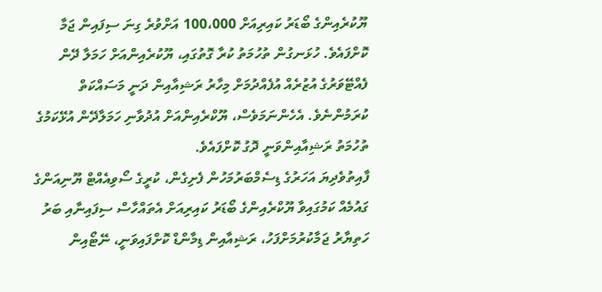ޔޫކުރެއިންގެ ބޯޑަރު ކައިރިއަށް 100،000 އަށްވުރެ ގިނަ ސިފައިން ޖަމާ ކޮށްފައެވެ. ހުޅަނގުން ތުހުމަތު ކުރާ ގޮތުގައި، ޔޫކުރެއިންއަށް ހަމަލާ ދޭން ފެއްޓޭވަރުގެ އުޒުރެއް އުފެއްދުމަށް މިހާރު ރަޝިއާއިން ދަނީ މަސައްކަތް ކުރަމުންނެވެ. އެހެންނަމަވެސް، ޔޫކްރެއިންއަށް އުދުވާނި ހަމަލާދޭން އުޅޭކަމުގެ ތުހުމަތު ރަޝިއާއިންވަނީ ދޮގު ކޮށްފައެވެ.
ފާއިތުވެދިޔަ އަހަރުގެ ޑިސެމްބަރުމަހުން ފެށިގެން، ކުރީގެ ސޯވިއެއްޓް ޔޫނިއަންގެ ގައުމެއް ކަމުގައިވާ ޔޫކްރެއިންގެ ބޯޑަރު ކައިރިއަށް އެތައްހާސް ސިފައިނާއި ބަރު ހަތިޔާރު ޖަމާކުރުމަށްފަހު، ރަޝިއާއިން ޑިމާންޑް ކޮށްފައިވަނީ، ނޭޓޯއިން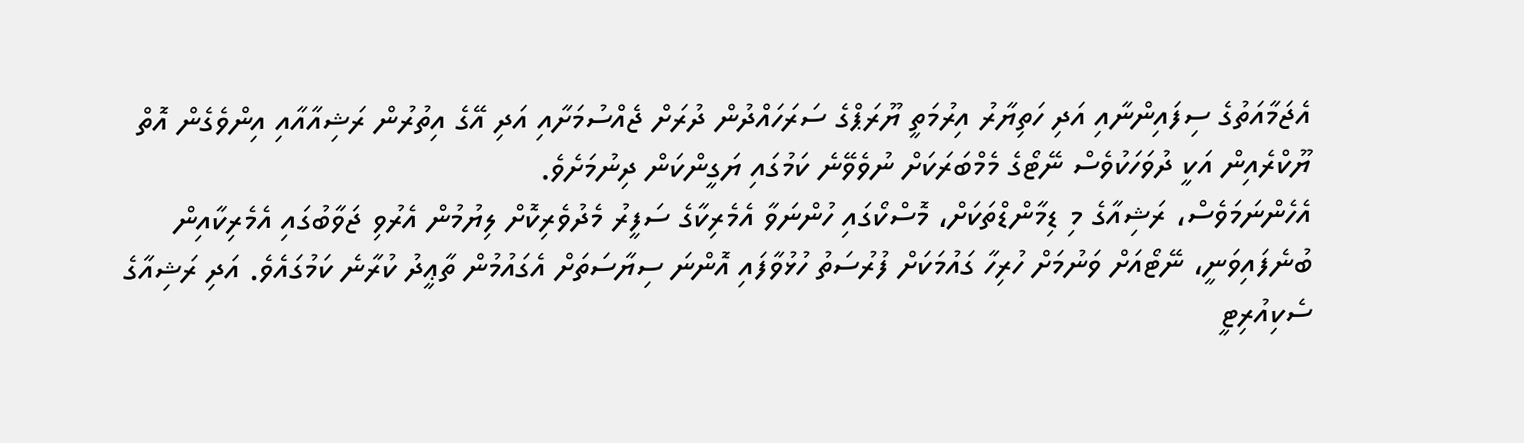އެޖަމާއަތުގެ ސިފައިންނާއި އަދި ހަތިޔާރު އިރުމަތީ ޔޫރަޕްގެ ސަރަހައްދުން ދުރަށް ޖެއްސުމަށާއި އަދި އޭގެ އިތުރުން ރަޝިއާއާއި އިންވެގެން އޮތް ޔޫކްރެއިން އަކީ ދުވަހަކުވެސް ނޭޓޯގެ މެމްބަރަކަށް ނުވެވޭނެ ކަމުގައި ޔަގީންކަން ދިނުމަށެވެ.
އެހެންނަމަވެސް، ރަޝިއާގެ މި ޑިމާންޑްތަކަށް، މޮސްކޯގައި ހުންނަވާ އެމެރިކާގެ ސަފީރު މެދުވެރިކޮށް ލިޔުމުން އެރުވި ޖަވާބުގައި އެމެރިކާއިން ބުނެފައިވަނީ، ނޭޓޯއަށް ވަނުމަށް ހުރިހާ ގައުމަކަށް ފުރުސަތު ހުޅުވާފައި އޮންނަ ސިޔާސަތަށް އެގައުމުން ތާޢީދު ކުރާނެ ކަމުގައެވެ. އަދި ރަޝިއާގެ ސެކިއުރިޓީ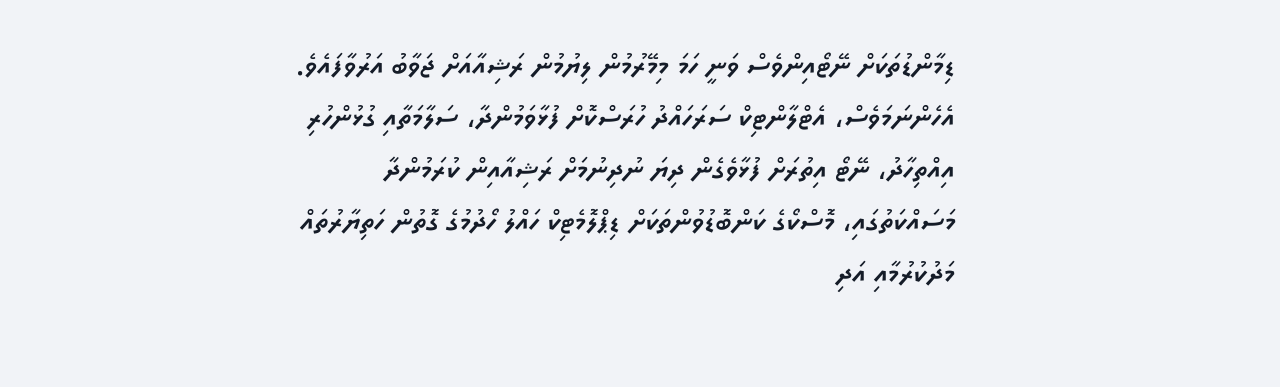ޑިމާންޑުތަކަށް ނޭޓޯއިންވެސް ވަނީ ހަމަ މިމޭރުމުން ލިޔުމުން ރަޝިއާއަށް ޖަވާބު އަރުވާފައެވެ.
އެހެންނަމަވެސް، އެޓްލާންޓިކް ސަރަހައްދު ހުރަސްކޮށް ފުޅާވަމުންދާ، ސަލާމަތާއި ގުޅުންހުރި އިއްތިހާދު، ނޭޓޯ އިތުރަށް ފުޅާވެގެން ދިޔަ ނުދިނުމަށް ރަޝިއާއިން ކުރަމުންދާ މަސައްކަތުގައި، މޮސްކޯގެ ކަންބޮޑުވުންތަކަށް ޑިޕްލޮމެޓިކް ހައްލު ހޯދުމުގެ ގޮތުން ހަތިޔާރުތައް މަދުކުރުމާއި އަދި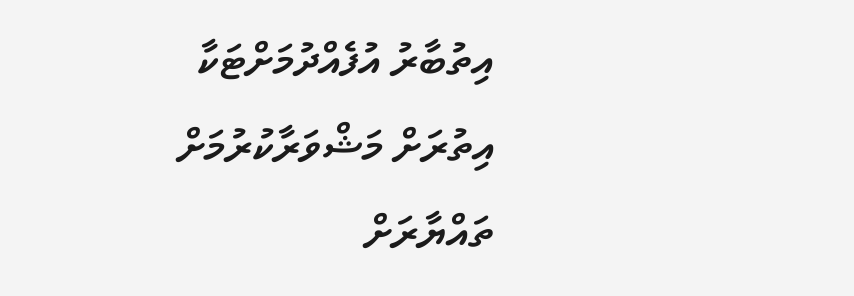އިތުބާރު އުފެއްދުމަށްޓަކާ އިތުރަށް މަޝްވަރާކުރުމަށް ތައްޔާރަށް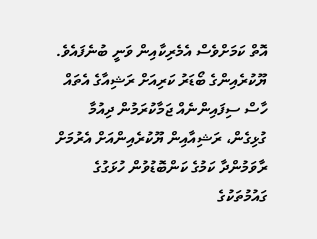އޮތް ކަމަށްވެސް އެމެރިކާއިން ވަނީ ބުނެފައެވެ.
ޔޫކުރެއިންގެ ބޯޑަރު ކަރިއަށް ރަޝިއާގެ އެތައް ހާސް ސިފައިންނެއް ޖަމާކުރަމުން ދިއުމާ ގުޅިގެން، ރަޝިއާއިން ޔޫކުރެއިންއަށް އެރުމަށް ރާވަމުންދާ ކަމުގެ ކަންބޮޑުވުން ހުޅަގުގެ ގައުމުތަކުގެ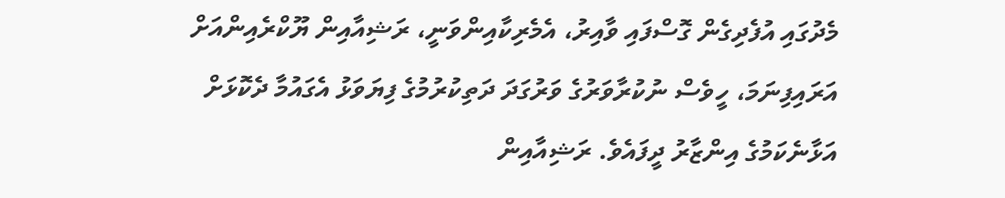މެދުގައި އުފެދިގެން ގޮސްފައި ވާއިރު، އެމެރިކާއިންވަނީ، ރަޝިއާއިން ޔޫކްރެއިންއަށް އަރައިފިނަމަ، ހީވެސް ނުކުރާވަރުގެ ވަރުގަދަ ދަތިކުރުމުގެ ފިޔަވަޅު އެގައުމާ ދެކޮޅަށް އަޅާނެކަމުގެ އިންޒާރު ދީފައެވެ. ރަޝިއާއިން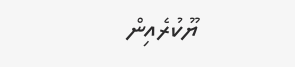ޔޫކުރެއިން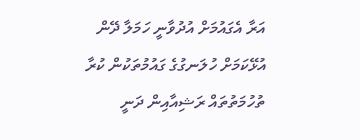އަރާ އެގައުމަށް އުދުވާނީ ހަމަލާ ދޭން އުޅޭކަމަށް ހުލަނގުގެ ގައުމުތަކުން ކުރާ ތުހުމަތުތައް ރަޝިއާއިން ދަނީ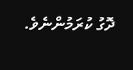ދޮގު ކުރަމުންނެވެ.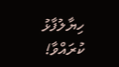ހިޔާލުފާޅު ކުރައްވާ!